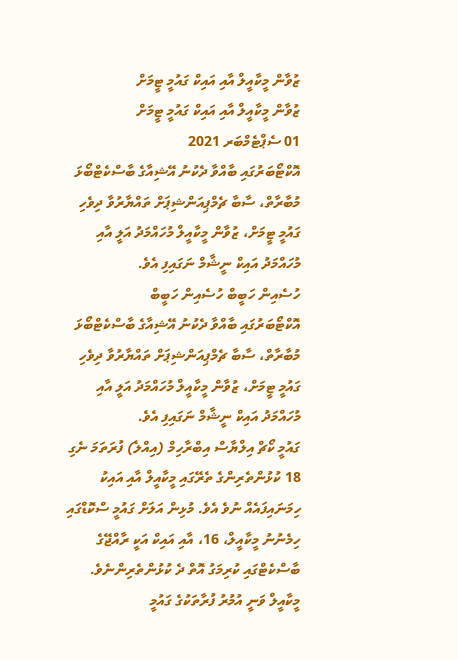ޒުވާން މީކާއީލް އާއި އައިކް ގައުމީ ޓީމަށް
ޒުވާން މީކާއީލް އާއި އައިކް ގައުމީ ޓީމަށް
01 ސެޕްޓެމްބަރ 2021
އޮކްޓޯބަރުގައި ބާއްވާ ދެކުނު އޭޝިއާގެ ބާސްކެޓްބޯޅަ މުބާރާތް، ސާބާ ޗެމްޕިއަންޝިޕަށް ތައްޔާރުވާ ދިވެހި ގައުމީ ޓީމަށް، ޒުވާން މީކާއީލް މުހައްމަދު އަލީ އާއި މުހައްމަދު އައިކް ނީޝާމް ނަގައިފި އެވެ.
ހުސެއިން ހަބީބް ހުސެއިން ހަބީބް
އޮކްޓޯބަރުގައި ބާއްވާ ދެކުނު އޭޝިއާގެ ބާސްކެޓްބޯޅަ މުބާރާތް، ސާބާ ޗެމްޕިއަންޝިޕަށް ތައްޔާރުވާ ދިވެހި ގައުމީ ޓީމަށް، ޒުވާން މީކާއީލް މުހައްމަދު އަލީ އާއި މުހައްމަދު އައިކް ނީޝާމް ނަގައިފި އެވެ.
ގައުމީ ކޯޗް އިލްޔާސް އިބްރާހިމް (އިއްލެ) ފުރަތަމަ ނެގި 18 ކުޅުންތެރިންގެ ތެރޭގައި މީކާއީލް އާއި އައިކު ހިމަނައިފައެއް ނުވެ އެވެ. މުޅިން އަލަށް ގައުމީ ސްކޮޑްގައި ހިމެނުނު މީކާއީލް، 16، އާއި އައިކް އަކީ ރާއްޖޭގެ ބާސްކެޓްގައި ކުރިމަގު އޮތް ދެ ކުޅުންތެރިންނެވެ.
މީކާއީލް ވަނީ އުމުރު ފުރާތަކުގެ ގައުމީ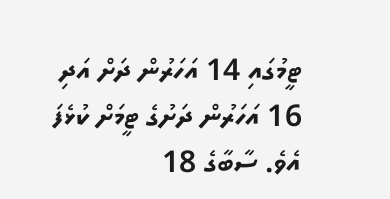ޓީމުގައި 14 އަހަރުން ދަށް އަދި 16 އަހަރުން ދަށުގެ ޓީމަށް ކުޅެފަ އެވެ. ސާބާގެ 18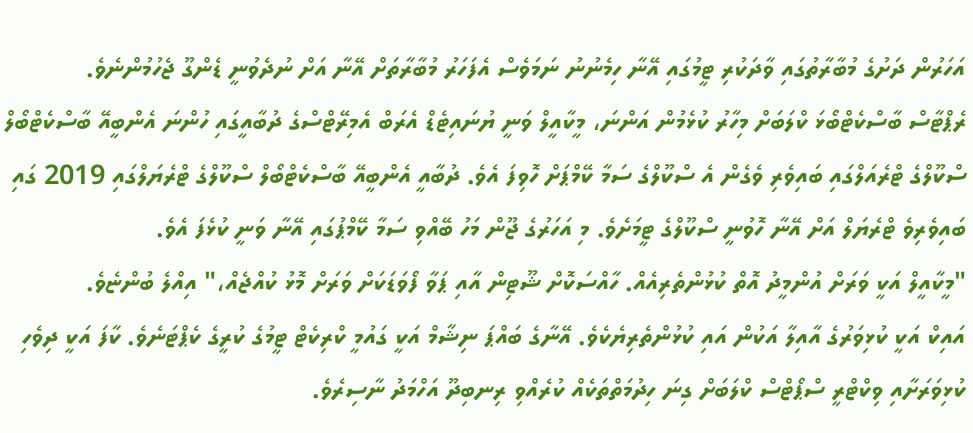އަހަރުން ދަށުގެ މުބާރާތުގައި ވާދަކުރި ޓީމުގައި އޭނާ ހިމެނުނު ނަމަވެސް އެފަހަރު މުބާރާތަށް އޭނާ އަށް ނުދެވުނީ ޑެންގޫ ޖެހުމުންނެވެ.
ރެޕްޓާސް ބާސްކެޓްބޯޅަ ކްލަބަށް މިހާރު ކުޅެމުން އަންނަ، މީކާއީލް ވަނީ ޔުނައިޓެޑް އެރަބް އެމިރޭޓްސްގެ ދުބާއީގައި ހުންނަ އެންބީއޭ ބާސްކެޓްބޯލް ސްކޫލްގެ ޓްރެއަލްގައި ބައިވެރި ވެގެން އެ ސްކޫލްގެ ސަމާ ކޭމްޕަށް ހޮވިފަ އެވެ. ދުބާއީ އެންބީއޭ ބާސްކެޓްބޯލް ސްކޫލްގެ ޓްރެޔަލްގައި 2019 ގައި ބައިވެރިވެ ޓްރެޔަލް އަށް އޭނާ ހޮވުނީ ސްކޫލްގެ ޓީމަށެވެ. މި އަހަރުގެ ޖޫން މަހު ބޭއްވި ސަމާ ކޭމްޕުގައި އޭނާ ވަނީ ކުޅެފަ އެވެ.
"މީކާއީލް އަކީ ވަރަށް އުންމީދު އޮތް ކުޅުންތެރިއެއް. ހާއްސަކޮށް ޝޫޓިން އާއި ޕަވާ ފޯވަޑަކަށް ވަރަށް މޮޅު ކުއްޖެއް،" އިއްލެ ބުންޏެވެ.
އައިކް އަކީ ކުޅިވަރުގެ އާއިލާ އަކުން އައި ކުޅުންތެރިޔެކެވެ. އޭނާގެ ބައްޕަ ނިޝާމް އަކީ ގައުމީ ކްރިކެޓް ޓީމުގެ ކުރީގެ ކެޕްޓަނެވެ. ކާފަ އަކީ ދިވެހި ކުޅިވަރަށާއި ވިކްޓްރީ ސްޕޯޓްސް ކްލަބަށް ގިނަ ހިދުމަތްތަކެއް ކުރެއްވި ރިނބިދޫ އަހްމަދު ނާސިރެވެ.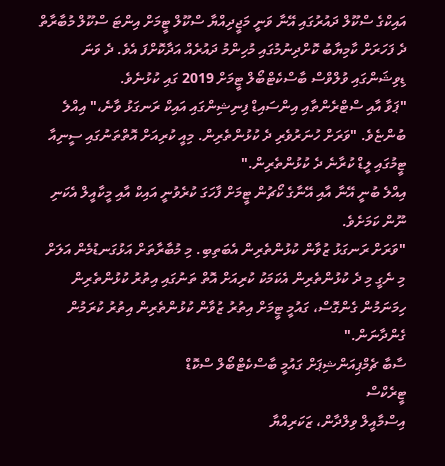އައިކްގެ ސްކޫލް ދައުރުގައި އޭނާ ވަނީ މަޖީދިއްޔާ ސްކޫލް ޓީމަށް އިންޓަ ސްކޫލް މުބާރާތް ދެ ފަހަރަށް ކާމިޔާބު ކޮށްދިނުމުގައި މުހިންމު ދައުރެއް އަދާކޮށްފަ އެވެ. ދެ ވަނަ ޑިވިޝަންގައި ވުލްވްސް ބާސްކެޓްބޯލް ޓީމަށް 2019 ގައި ކުޅުނެވެ.
"ޕަވާ އާއި ސްޓްރެންތާއި އިންސައިޑް ފިނިޝިންގައި އައިކް ރަނގަޅު ވާނެ،" އިއްލެ ބުންޏެވެ. "ވަރަށް ހުނަރުވެރި ދެ ކުޅުންތެރިން. މިއީ ކުރިއަށް އޮތްތަނުގައި ސީނިއާ ޓީމުގައި ލީޑް ކުރާނެ ދެ ކުޅުންތެރިން."
އިއްލެ ބުނީ އޭނާ އާއި އޭނާގެ ކޯޗުން ޓީމަށް ފާހަގަ ކުރެވުނީ އައިކް އާއި މީކާއީލް އެކަނި ނޫން ކަމަށެވެ.
"ވަރަށް ރަނގަޅު ޒުވާން ކުޅުންތެރިން އެބަތިބި. މި މުބާރާތަށް އަޅުގަނޑުމެން އަލަށް މި ނެގީ މި ދެ ކުޅުންތެރިން އެކަމަކު ކުރިއަށް އޮތް ތަނުގައި އިތުރު ކުޅުންތެރިން ހިމަނަމުން ގެންގޮސް، ގައުމީ ޓީމަށް އިތުރު ޒުވާން ކުޅުންތެރިން އިތުރު ކުރަމުން ގެންދާނަން."
ސާބާ ޗެމްޕިއަންޝިޕަށް ގައުމީ ބާސްކެޓްބޯލް ސްކޮޑް
ޓީރެކްސް
އިސްމާއީލް ވިލްދާން، ޒަކަރިއްޔާ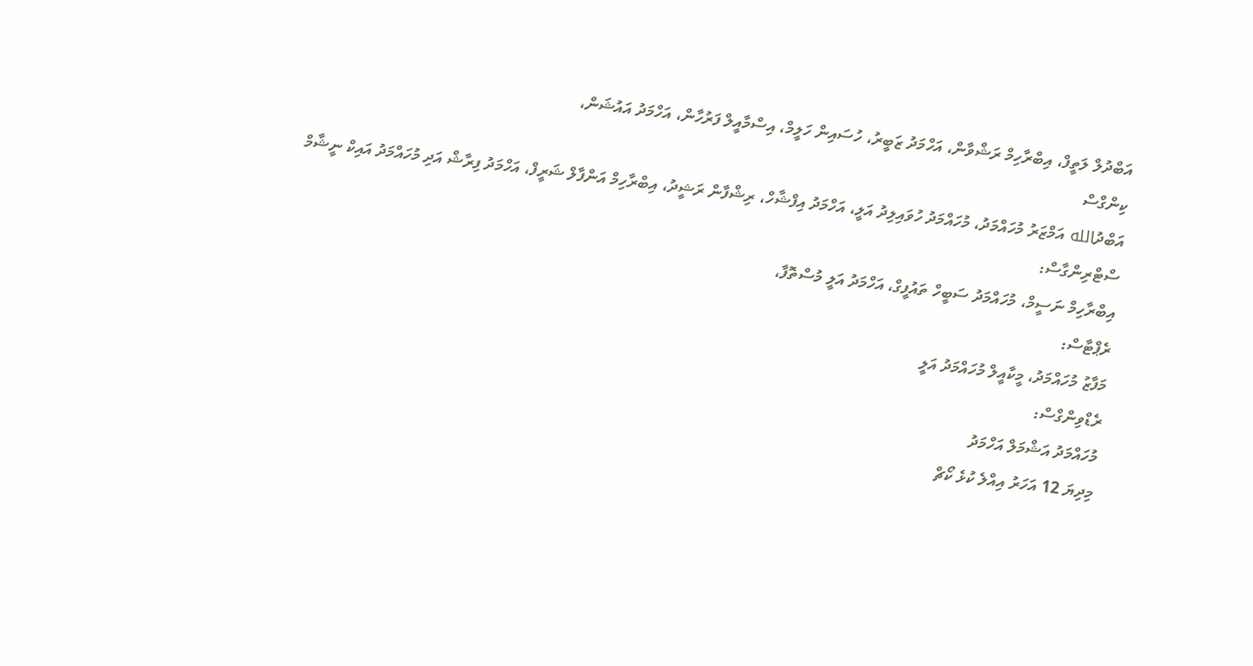އަބްދުލް ލަތީފް، އިބްރާހިމް ރަޝްވާން، އަހްމަދު ޒަބީރު، ހުސައިން ހަލީމް، އިސްމާއީލް ފަރުހާން، އަހްމަދު އައުޝަން،
ކިންގްސް
އަބްދުالله އަމްޒަރު މުހައްމަދު، މުހައްމަދު ހުވައިލިދު އަލީ، އަހްމަދު އިފްޝާހް، ރިޝްފާން ރަޝީދު، އިބްރާހިމް އަންފާލް ޝަރީފް، އަހްމަދު ފިރާޝް އަދި މުހައްމަދު އައިކް ނީޝާމް
ސްޓްރިންގާސް:
އިބްރާހިމް ނަސީމް، މުހައްމަދު ސަބީހް ތައުފީގް، އަހްމަދު އަލީ މުސްތޮފާ،
ރެޕްޓާސް:
މަފާޒު މުހައްމަދު، މީކާއީލް މުހައްމަދު އަލީ
ރެޑްވިންގްސް:
މުހައްމަދު އަޝްމަލް އަހްމަދު
މިދިޔަ 12 އަހަރު އިއްލެ ކުޅެ ކޯޗް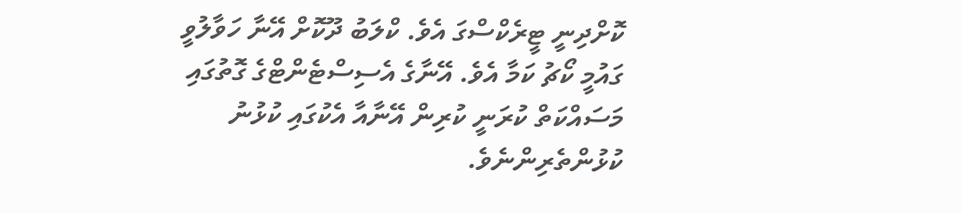ކޮށްދިނީ ޓީރެކްސްގަ އެވެ. ކްލަބު ދޫކޮށް އޭނާ ހަވާލުވީ ގައުމީ ކޯޗު ކަމާ އެވެ. އޭނާގެ އެސިސްޓެންޓްގެ ގޮތުގައި މަސައްކަތް ކުރަނީ ކުރިން އޭނާއާ އެކުގައި ކުޅުނު ކުޅުންތެރިންނެވެ.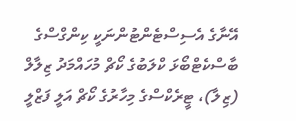އޭނާގެ އެސިސްޓެންޓުންނަކީ ކިންގްސްގެ ބާސްކެޓްބޯޅަ ކްލަބުގެ ކޯޗް މުހައްމަދު ޒިލާލް (ޒިލާ)، ޓީރެކްސްގެ މިހާރުގެ ކޯޗް އަލީ ފަޒްލީ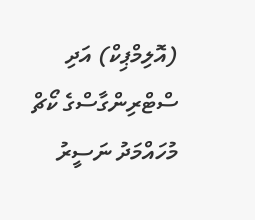(އޮލިމްޕިކް) އަދި ސްޓްރިންގާސްގެ ކޯޗް މުހައްމަދު ނަސީރު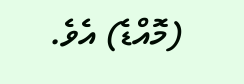(މޮއްޑެ) އެވެ.